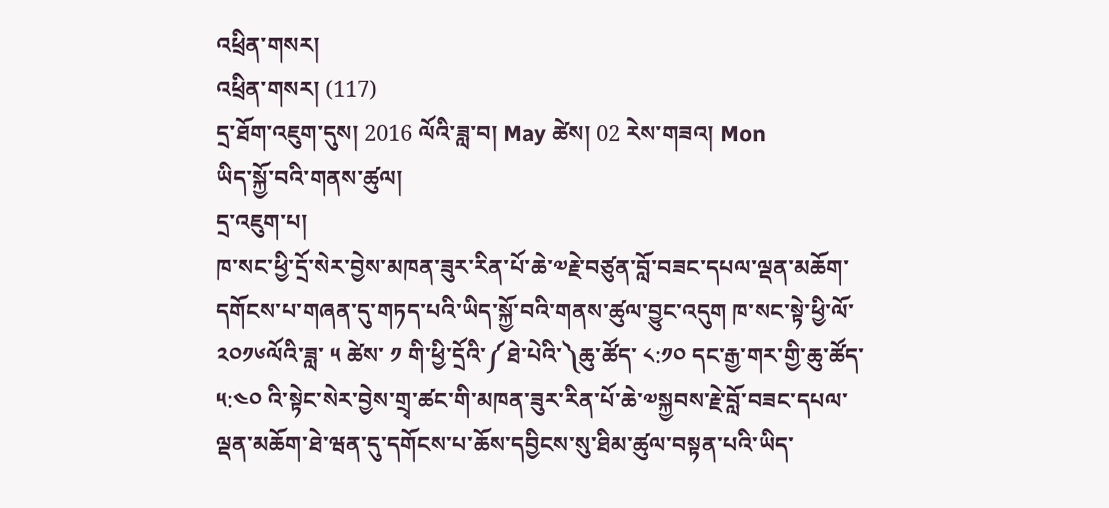འཕྲིན་གསར།
འཕྲིན་གསར། (117)
དྲ་ཐོག་འཇུག་དུས། 2016 ལོའི་ཟླ་བ། May ཚེས། 02 རེས་གཟའ། Mon
ཡིད་སྐྱོ་བའི་གནས་ཚུལ།
དྲ་འཇུག་པ།
ཁ་སང་ཕྱི་དྲོ་སེར་བྱེས་མཁན་ཟུར་རིན་པོ་ཆེ་༧རྗེ་བཙུན་བློ་བཟང་དཔལ་ལྡན་མཆོག་དགོངས་པ་གཞན་དུ་གཏད་པའི་ཡིད་སྐྱོ་བའི་གནས་ཚུལ་བྱུང་འདུག ཁ་སང་སྟེ་ཕྱི་ལོ་༢༠༡༦ལོའི་ཟླ་ ༥ ཚེས་ ༡ གི་ཕྱི་དྲོའི་༼ཐེ་པེའི་༽ཆུ་ཚོད་ ༨:༡༠ དང་རྒྱ་གར་གྱི་ཆུ་ཚོད་ ༥:༤༠ འི་སྟེང་སེར་བྱེས་གྲྭ་ཚང་གི་མཁན་ཟུར་རིན་པོ་ཆེ་༧སྐྱབས་རྗེ་བློ་བཟང་དཔལ་ལྡན་མཆོག་ཐེ་ཝན་དུ་དགོངས་པ་ཆོས་དབྱིངས་སུ་ཐིམ་ཚུལ་བསྟན་པའི་ཡིད་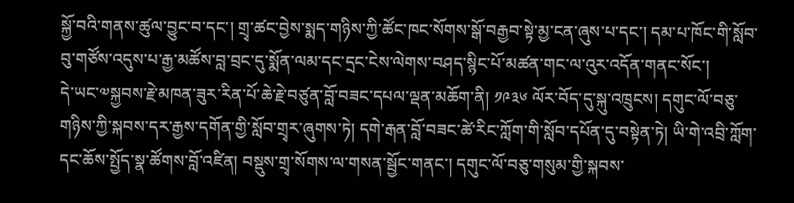སྐྱོ་བའི་གནས་ཚུལ་བྱུང་བ་དང་། གྲྭ་ཚང་བྱེས་སྨད་གཉིས་ཀྱི་ཚོང་ཁང་སོགས་སྒོ་བརྒྱབ་སྟེ་མྱ་ངན་ཞུས་པ་དང་། དམ་པ་ཁོང་གི་སློབ་བུ་གཙོས་འདུས་པ་རྒྱ་མཚོས་བླ་བྲང་དུ་སྨོན་ལམ་དང་དྲང་ངེས་ལེགས་བཤད་སྙིང་པོ་མཚན་གང་ལ་འུར་འདོན་གནང་སོང་།
དེ་ཡང་༧སྐྱབས་རྗེ་མཁན་ཟུར་རིན་པོ་ཆེ་རྗེ་བཙུན་བློ་བཟང་དཔལ་ལྡན་མཆོག་ནི། ༡༩༣༦ ལོར་བོད་དུ་སྐུ་འཁྲུངས། དགུང་ལོ་བཅུ་གཉིས་ཀྱི་སྐབས་དར་རྒྱས་དགོན་གྱི་སློབ་གྲྭར་ཞུགས་ཏེ། དགེ་རྒན་བློ་བཟང་ཚེ་རིང་ཀློག་གི་སློབ་དཔོན་དུ་བསྟེན་ཏེ། ཡི་གེ་འབྲི་ཀློག་དང་ཆོས་སྤྱོད་སྣ་ཚོགས་བློ་འཛིན། བསྡུས་གྲྭ་སོགས་ལ་གསན་སྦྱོང་གནང་། དགུང་ལོ་བཅུ་གསུམ་གྱི་སྐབས་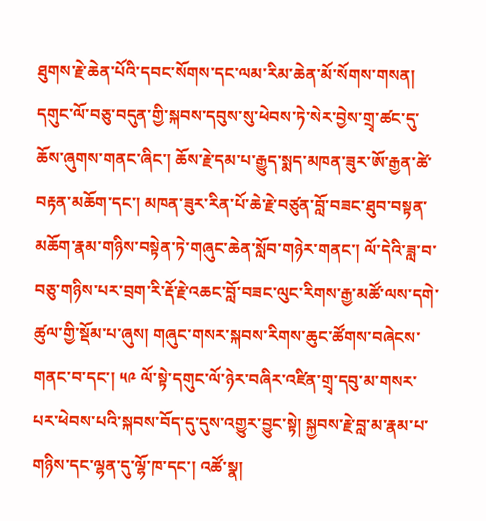ཐུགས་རྗེ་ཆེན་པོའི་དབང་སོགས་དང་ལམ་རིམ་ཆེན་མོ་སོགས་གསན། དགུང་ལོ་བཅུ་བདུན་གྱི་སྐབས་དབུས་སུ་ཕེབས་ཏེ་སེར་བྱེས་གྲྭ་ཚང་དུ་ཆོས་ཞུགས་གནང་ཞིང་། ཆོས་རྗེ་དམ་པ་རྒྱུད་སྨད་མཁན་ཟུར་ཨོ་རྒྱན་ཚེ་བརྟན་མཆོག་དང་། མཁན་ཟུར་རིན་པོ་ཆེ་རྗེ་བཙུན་བློ་བཟང་ཐུབ་བསྟན་མཆོག་རྣམ་གཉིས་བསྟེན་ཏེ་གཞུང་ཆེན་སློབ་གཉེར་གནང་། ལོ་དེའི་ཟླ་བ་བཅུ་གཉིས་པར་བྲག་རི་རྡོ་རྗེ་འཆང་བློ་བཟང་ལུང་རིགས་རྒྱ་མཚོ་ལས་དགེ་ཚུལ་གྱི་སྡོམ་པ་ཞུས། གཞུང་གསར་སྐབས་རིགས་ཆུང་ཚོགས་བཞེངས་གནང་བ་དང་། ༥༩ ལོ་སྟེ་དགུང་ལོ་ཉེར་བཞིར་འཛིན་གྲྭ་དབུ་མ་གསར་པར་ཕེབས་པའི་སྐབས་བོད་དུ་དུས་འགྱུར་བྱུང་སྟེ། སྐྱབས་རྗེ་བླ་མ་རྣམ་པ་གཉིས་དང་ལྷན་དུ་ལྷོ་ཁ་དང་། འཚོ་སྣ།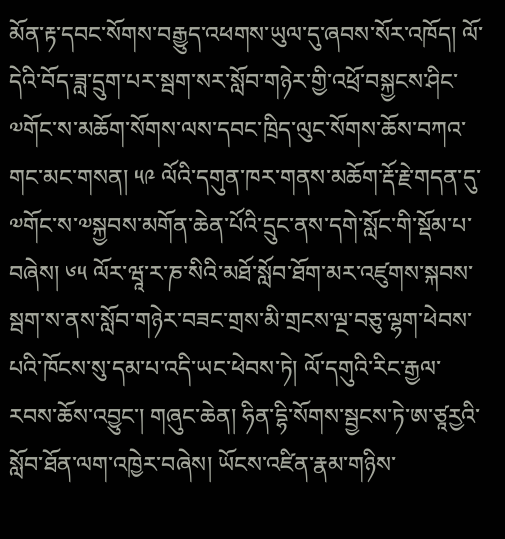མོན་རྟ་དབང་སོགས་བརྒྱུད་འཕགས་ཡུལ་དུ་ཞབས་སོར་འཁོད། ལོ་དེའི་བོད་ཟླ་དྲུག་པར་སྦག་སར་སློབ་གཉེར་གྱི་འཕྲོ་བསྐྱངས་ཤིང་༧གོང་ས་མཆོག་སོགས་ལས་དབང་ཁྲིད་ལུང་སོགས་ཆོས་བཀའ་གང་མང་གསན། ༥༩ ལོའི་དགུན་ཁར་གནས་མཆོག་རྡོ་རྗེ་གདན་དུ་༧གོང་ས་༧སྐྱབས་མགོན་ཆེན་པོའི་དྲུང་ནས་དགེ་སློང་གི་སྡོམ་པ་བཞེས། ༦༥ ལོར་ཝཱ་ར་ཎ་སིའི་མཐོ་སློབ་ཐོག་མར་འཛུགས་སྐབས་སྦག་ས་ནས་སློབ་གཉེར་བཟང་གྲས་མི་གྲངས་ལྔ་བཅུ་ལྷག་ཕེབས་པའི་ཁོངས་སུ་དམ་པ་འདི་ཡང་ཕེབས་ཏེ། ལོ་དགུའི་རིང་རྒྱལ་རབས་ཆོས་འབྱུང་། གཞུང་ཆེན། ཧིན་དྷི་སོགས་སྦྱངས་ཏེ་ཨ་ཙཱརྱའི་སློབ་ཐོན་ལག་འཁྱེར་བཞེས། ཡོངས་འཛིན་རྣམ་གཉིས་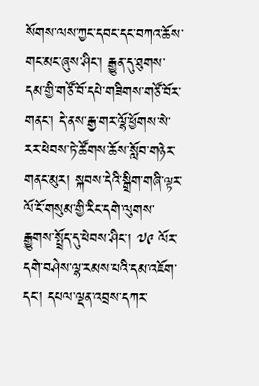སོགས་ལས་ཀྱང་དབང་དང་བཀའ་ཆོས་གང་མང་ཞུས་ཤིང་། རྒྱུན་དུ་ཐུགས་དམ་གྱི་གཙོ་བོ་དཔེ་གཟིགས་གཙོ་བོར་གནང་། དེ་ནས་རྒྱ་གར་ལྷོ་ཕྱོགས་སེ་རར་ཕེབས་ཏེ་ཚོགས་ཆོས་སློབ་གཉེར་གནང་མུར། སྐབས་དེའི་སྒྲིག་གཞི་ལྟར་ལོ་ངོ་གསུམ་གྱི་རིང་དགེ་ལུགས་རྒྱུགས་སྤྲོད་དུ་ཕེབས་ཤིང་། ༧༩ ལོར་དགེ་བཤེས་ལྷ་རམས་པའི་དམ་འཇོག་དང་། དཔལ་ལྡན་འབྲས་དཀར་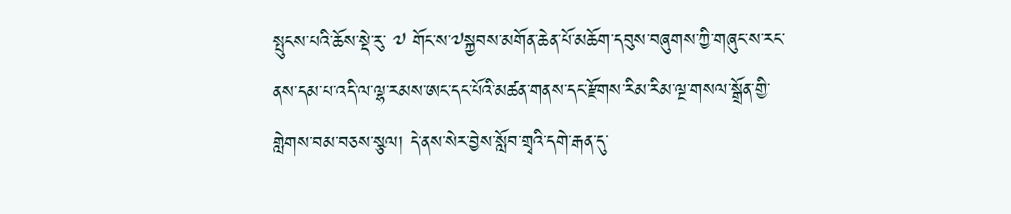སྤུངས་པའི་ཆོས་སྡེ་རུ་ ༧ གོང་ས་༧སྐྱབས་མགོན་ཆེན་པོ་མཆོག་དབུས་བཞུགས་ཀྱི་གཞུང་ས་རང་ནས་དམ་པ་འདི་ལ་ལྷ་རམས་ཨང་དང་པོའི་མཚན་གནས་དང་རྫོགས་རིམ་རིམ་ལྔ་གསལ་སྒྲོན་གྱི་གླེགས་བམ་བཅས་སྩལ། དེ་ནས་སེར་བྱེས་སློབ་གྲྭའི་དགེ་རྒན་དུ་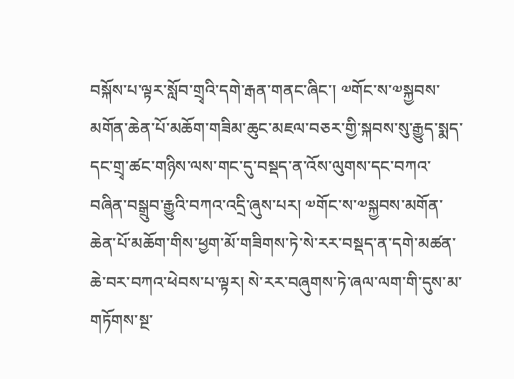བསྐོས་པ་ལྟར་སློབ་གྲྭའི་དགེ་རྒན་གནང་ཞིང་། ༧གོང་ས་༧སྐྱབས་མགོན་ཆེན་པོ་མཆོག་གཟིམ་ཆུང་མཇལ་བཅར་གྱི་སྐབས་སུ་རྒྱུད་སྨད་དང་གྲྭ་ཚང་གཉིས་ལས་གང་དུ་བསྡད་ན་འོས་ལུགས་དང་བཀའ་བཞིན་བསྒྲུབ་རྒྱུའི་བཀའ་འདྲི་ཞུས་པར། ༧གོང་ས་༧སྐྱབས་མགོན་ཆེན་པོ་མཆོག་གིས་ཕྱག་མོ་གཟིགས་ཏེ་སེ་རར་བསྡད་ན་དགེ་མཚན་ཆེ་བར་བཀའ་ཕེབས་པ་ལྟར། སེ་རར་བཞུགས་ཏེ་ཞལ་ལག་གི་དུས་མ་གཏོགས་སྔ་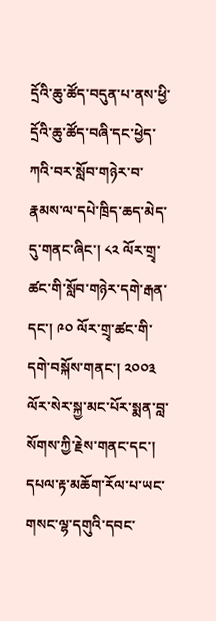དྲོའི་ཆུ་ཚོད་བདུན་པ་ནས་ཕྱི་དྲོའི་ཆུ་ཚོད་བཞི་དང་ཕྱེད་ཀའི་བར་སློབ་གཉེར་བ་རྣམས་ལ་དཔེ་ཁྲིད་ཆད་མེད་དུ་གནང་ཞིང་། ༨༢ ལོར་གྲྭ་ཚང་གི་སློབ་གཉེར་དགེ་རྒན་དང་། ༩༠ ལོར་གྲྭ་ཚང་གི་དགེ་བསྐོས་གནང་། ༢༠༠༣ ལོར་སེར་སྐྱ་མང་པོར་སྨན་བླ་སོགས་ཀྱི་རྗེས་གནང་དང་། དཔལ་རྟ་མཆོག་རོལ་པ་ཡང་གསང་ལྷ་དགུའི་དབང་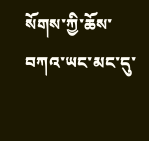སོགས་ཀྱི་ཆོས་བཀའ་ཡང་མང་དུ་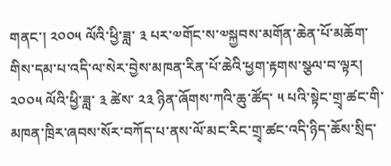གནང་། ༢༠༠༥ ལོའི་ཕྱི་ཟླ་ ༣ པར་༧གོང་ས་༧སྐྱབས་མགོན་ཆེན་པོ་མཆོག་གིས་དམ་པ་འདི་ལ་སེར་བྱེས་མཁན་རིན་པོ་ཆེའི་ཕྱག་རྟགས་སྩལ་བ་ལྟར། ༢༠༠༥ ལོའི་ཕྱི་ཟླ་ ༣ ཚེས་ ༢༣ ཉིན་ཞོགས་ཀའི་ཆུ་ཚོད་ ༥ པའི་སྟེང་གྲྭ་ཚང་གི་མཁན་ཁྲིར་ཞབས་སོར་བཀོད་པ་ནས་ལོ་མང་རིང་གྲྭ་ཚང་འདི་ཉིད་ཆོས་སྲིད་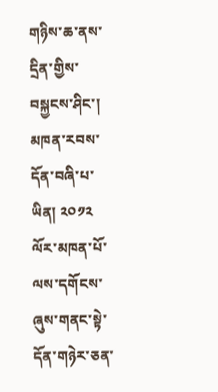གཉིས་ཆ་ནས་དྲིན་གྱིས་བསྐྱངས་ཤིང་། མཁན་རབས་དོན་བཞི་པ་ཡིན། ༢༠༡༢ ལོར་མཁན་པོ་ལས་དགོངས་ཞུས་གནང་སྟེ་དོན་གཉེར་ཅན་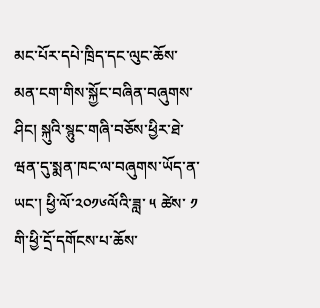མང་པོར་དཔེ་ཁྲིད་དང་ལུང་ཆོས་མན་ངག་གིས་སྐྱོང་བཞིན་བཞུགས་ཤིང། སྐུའི་སྙུང་གཞི་བཅོས་ཕྱིར་ཐེ་ཝན་དུ་སྨན་ཁང་ལ་བཞུགས་ཡོད་ན་ཡང་། ཕྱི་ལོ་༢༠༡༦ལོའི་ཟླ་ ༥ ཚེས་ ༡ གི་ཕྱི་དྲོ་དགོངས་པ་ཆོས་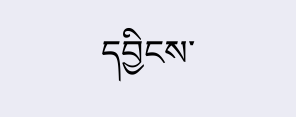དབྱིངས་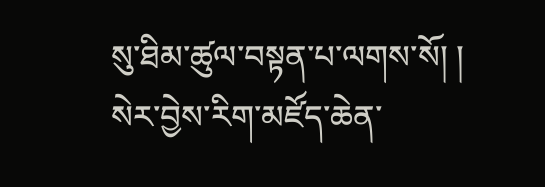སུ་ཐིམ་ཚུལ་བསྟན་པ་ལགས་སོ། །
སེར་བྱེས་རིག་མཛོད་ཆེན་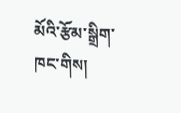མོའི་རྩོམ་སྒྲིག་ཁང་གིས།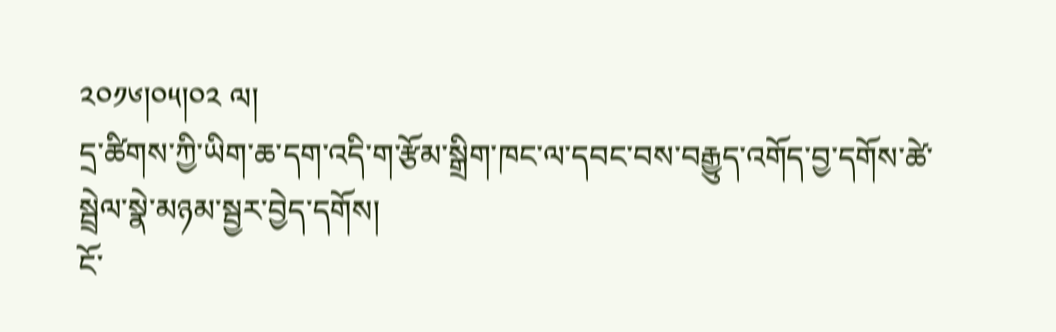༢༠༡༦།༠༥།༠༢ ལ།
དྲ་ཚིགས་ཀྱི་ཡིག་ཆ་དག་འདི་ག་རྩོམ་སྒྲིག་ཁང་ལ་དབང་བས་བརྒྱུད་འགོད་བྱ་དགོས་ཚེ་སྦྲེལ་སྣེ་མཉམ་སྦྱར་བྱེད་དགོས།
ངོ་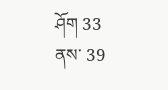ཤོག 33 ནས་ 39